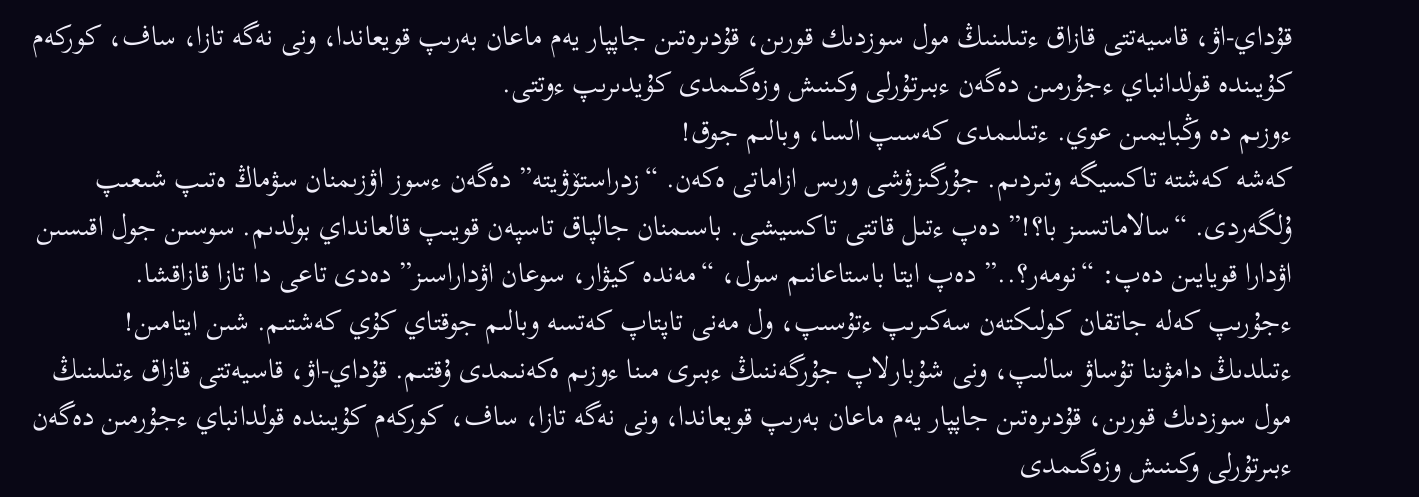قۇداي-اۋ، قاسيەتتى قازاق ءتىلىنىڭ مول سوزدىك قورىن، قۇدىرەتىن جاپپار يەم ماعان بەرىپ قويعاندا، ونى نەگە تازا، ساف، كوركەم كۇيىندە قولدانباي ءجۇرمىن دەگەن ءبىرتۇرلى وكىنىش وزەگىمدى كۇيدىرىپ ءوتتى.
ءوزىم دە وڭبايمىن عوي. ءتىلىمدى كەسىپ السا، وبالىم جوق!
كەشە كەشتە تاكسيگە وتىردىم. جۇرگىزۋشى ورىس ازاماتى ەكەن. “زدراستۆۋيتە” دەگەن ءسوز اۋزىمنان سۋماڭ ەتىپ شىعىپ ۇلگەردى. “سالاماتسىز با؟!” دەپ ءتىل قاتتى تاكسيشى. باسىمنان جالپاق تاسپەن قويىپ قالعانداي بولدىم. سوسىن جول اقىسىن اۋدارا قويايىن دەپ: “نومەر؟..” دەپ ايتا باستاعانىم سول، “مەندە كيۋار، سوعان اۋداراسىز” دەدى تاعى دا تازا قازاقشا.
ءجۇرىپ كەلە جاتقان كولىكتەن سەكىرىپ ءتۇسىپ، ول مەنى تاپتاپ كەتسە وبالىم جوقتاي كۇي كەشتىم. شىن ايتامىن!
ءتىلدىڭ دامۋىنا تۇساۋ سالىپ، ونى شۇبارلاپ جۇرگەننىڭ ءبىرى مىنا ءوزىم ەكەنىمدى ۇقتىم. قۇداي-اۋ، قاسيەتتى قازاق ءتىلىنىڭ مول سوزدىك قورىن، قۇدىرەتىن جاپپار يەم ماعان بەرىپ قويعاندا، ونى نەگە تازا، ساف، كوركەم كۇيىندە قولدانباي ءجۇرمىن دەگەن ءبىرتۇرلى وكىنىش وزەگىمدى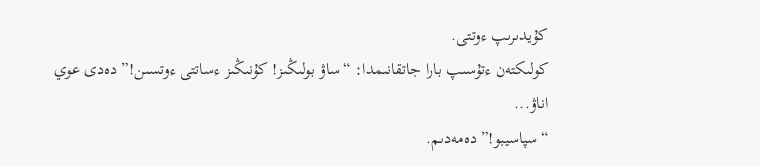كۇيدىرىپ ءوتتى.
كولىكتەن ءتۇسىپ بارا جاتقانىمدا: “ساۋ بولىڭىز! كۇنىڭىز ءساتتى ءوتسىن!” دەدى عوي اناۋ...
“سپاسيبو!” دەمەدىم.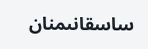ساسقانىمنان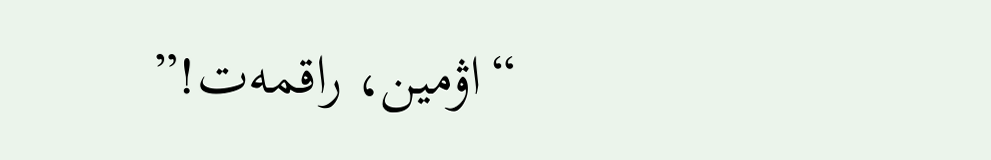“اۋمين، راقمەت!”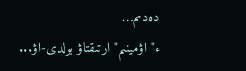دەدىم…
ء"اۋمينىم" ارتىقتاۋ بولدى-اۋ...